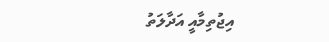އިޖުތިމާއީ އަދާލަތު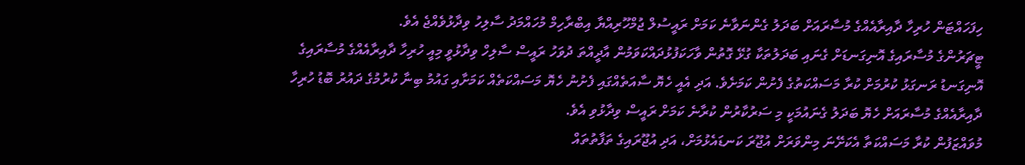ހިފަހައްޓަން ހުރިހާ ދާއިރާއެއްގެ މުސާރައަށް ބަދަލު ގެންނަވާނެ ކަމަށް ރައީސުލް ޖުމްހޫރިއްޔާ އިބްރާހިމް މުހައްމަދު ސާލިހު ވިދާޅުވެއްޖެ އެވެ.
ޓީޗަރުންގެ މުސާރައިގެ އޮނިގަނޑަށް ގެނައި ބަދަލުތަކާ ގުޅޭ ގޮތުން ވާހަކަފުޅުދައްކަވަމުން އާދީއްތަ ދުވަހު ރައީސް ސާލިހް ވިދާޅުވީ މިއީ ހުރިހާ ދާއިރާއެއްގެ މުސާރައިގެ އޮނިގަނޑު ރަނގަޅު ކުރުމަށް ކުރާ މަސައްކަތުގެ ފެށުން ކަމަށެވެ. އަދި އެއީ ހެޔޮ ސާއަތެއްގައި ފެށުނު ހެޔޮ މަސައްކަތެއް ކަމަށާއި ގައުމު ބިނާ ކުރުމުގެ ދައުރު ބޮޑު ހުރިހާ ދާއިރާއެއްގެ މުސާރައަށް ހެޔޮ ބަދަލު ގެނައުމަކީ މި ސަރުކާރުން ކުރާނެ ކަމަށް ރައީސް ވިދާޅުވި އެވެ.
މުވައްޒަފުން ކުރާ މަސައްކަތާ އެކަށޭނަ މިންވަރަށް އުޖޫރަ ކަނޑައެޅުމަށް، އަދި އުޖޫރައިގެ ތަފާތުތައް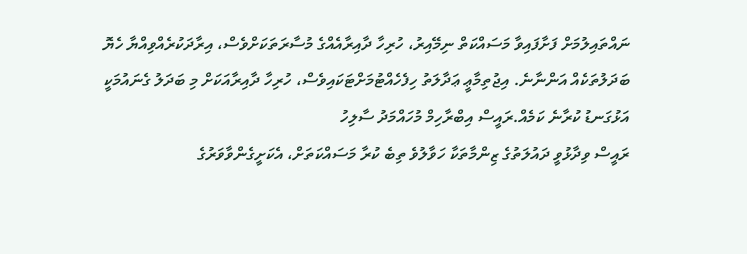ނައްތައިލުމަށް ފަށާފައިވާ މަސައްކަތް ނިމޭއިރު، ހުރިހާ ދާއިރާއެއްގެ މުސާރަތަކަށްވެސް، އިރާދަކުރެއްވިއްޔާ ހެޔޮ ބަދަލުތަކެއް އަންނާނެ. އިޖުތިމާޢީ ޢަދާލަތު ހިފެހެއްޓުމަށްޓަކައިވެސް، ހުރިހާ ދާއިރާއަކަށް މި ބަދަލު ގެނައުމަކީ އަޅުގަނޑު ކުރާނެ ކަމެއް.ރައީސް އިބްރާހިމް މުހައްމަދު ސާލިހު
ރައީސް ވިދާޅުވީ ދައުލަތުގެ ޒިންމާތަކާ ހަވާލުވެ ތިބެ ކުރާ މަސައްކަތަށް، އެކަށީގެންވާވަރުގެ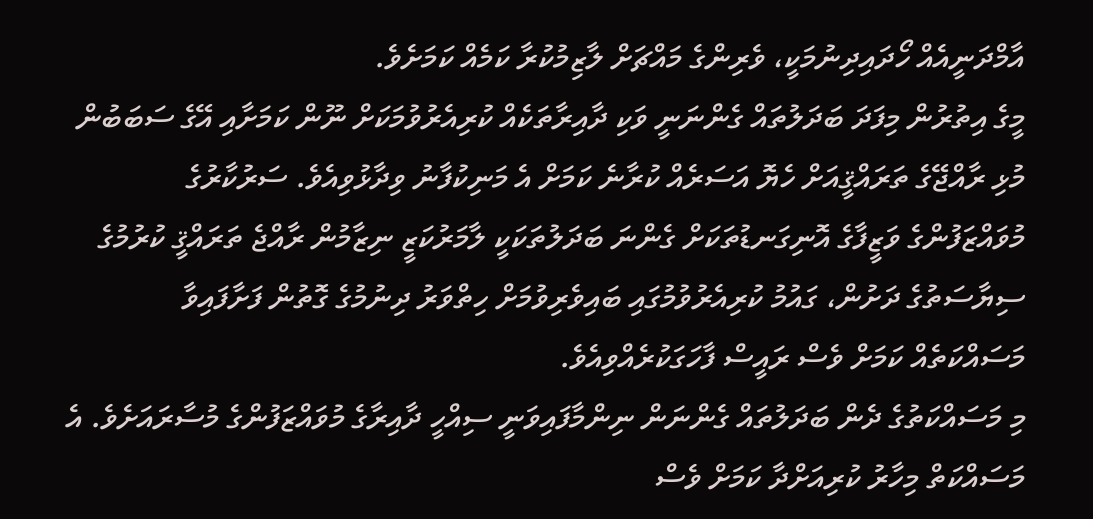އާމްދަނީއެއް ހޯދައިދިނުމަކީ، ވެރިންގެ މައްޗަށް ލާޒިމުކުރާ ކަމެއް ކަމަށެވެ.
މީގެ އިތުރުން މިފަދަ ބަދަލުތައް ގެންނަނީ ވަކި ދާއިރާތަކެއް ކުރިއެރުވުމަކަށް ނޫން ކަމަށާއި އޭގެ ސަބަބުން މުޅި ރާއްޖޭގެ ތަރައްޤީއަށް ހެޔޮ އަސަރެއް ކުރާނެ ކަމަށް އެ މަނިކުފާނު ވިދާޅުވިއެވެ. ސަރުކާރުގެ މުވައްޒަފުންގެ ވަޒީފާގެ އޮނިގަނޑުތަކަށް ގެންނަ ބަދަލުތަކަކީ ލާމަރުކަޒީ ނިޒާމުން ރާއްޖެ ތަރައްޤީ ކުރުމުގެ ސިޔާސަތުގެ ދަށުން، ގައުމު ކުރިއެރުވުމުގައި ބައިވެރިވުމަށް ހިތްވަރު ދިނުމުގެ ގޮތުން ފަށާފައިވާ މަސައްކަތެއް ކަމަށް ވެސް ރައީސް ފާހަގަކުރެއްވިއެވެ.
މި މަސައްކަތުގެ ދެން ބަދަލުތައް ގެންނަން ނިންމާފައިވަނީ ސިއްހީ ދާއިރާގެ މުވައްޒަފުންގެ މުސާރައަށެވެ. އެ މަސައްކަތް މިހާރު ކުރިއަށްދާ ކަމަށް ވެސް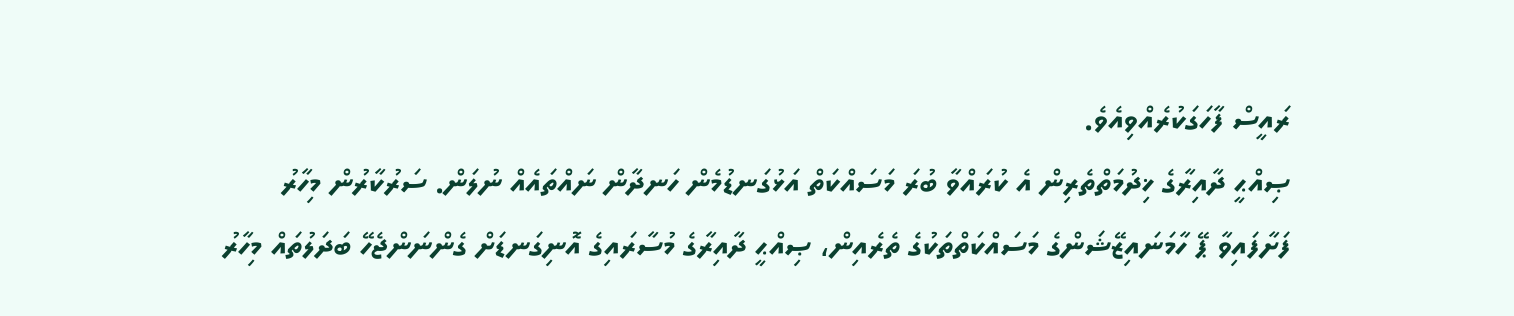ރައީސް ފާހަގަކުރެއްވިއެވެ.
ޞިއްޙީ ދާއިރާގެ ޚިދުމަތްތެރިން އެ ކުރައްވާ ބުރަ މަސައްކަތް އަޅުގަނޑުމެން ހަނދާން ނައްތައެއް ނުލަން. ސަރުކާރުން މިހާރު ފަށާފައިވާ ޕޭ ހާމަނައިޒޭޝަންގެ މަސައްކަތްތަކުގެ ތެރެއިން، ޞިއްޙީ ދާއިރާގެ މުސާރައިގެ އޮނިގަނޑަށް ގެންނަންޖެހޭ ބަދަލުތައް މިހާރު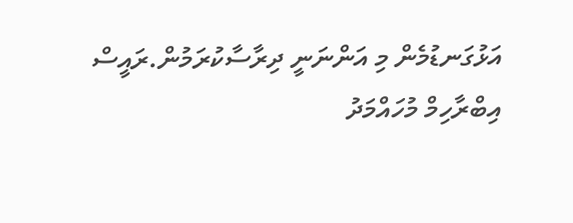އަޅުގަނޑުމެން މި އަންނަނީ ދިރާސާކުރަމުން.ރައީސް އިބްރާހިމް މުހައްމަދު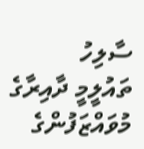ސާލިހު
ތައުލީމީ ދާއިރާގެ މުވައްޒަފުންގެ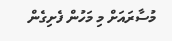މުސާރައަށް މި މަހުން ފެށިގެން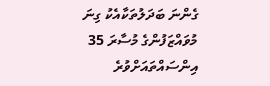ގެންނަ ބަދަލުތަކާއެކު ގިނަ މުވައްޒަފުންގެ މުސާރަ 35 އިންސައްތައަށްވުރެ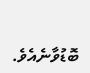ބޮޑުވާނެއެވެ.